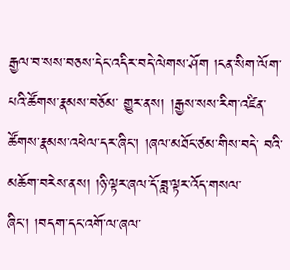རྒྱལ་བ་སས་བཅས་དེང་འདིར་བདེ་ལེགས་ཤོག །ངན་སིག་ལོག་པའི་ཚོགས་རྣམས་བཅོམ་ གྱུར་ནས། །རྒྱས་སས་རིག་འཛིན་ཚོགས་རྣམས་འཕེལ་དར་ཞིང་། །ཞལ་མཐོང་ཙམ་གིས་བདེ་ བའི་མཆོག་བརེས་ནས། །ཉི་ལྟར་ཞལ་དོ་ཟླ་ལྟར་འོད་གསལ་ཞིང་། །བདག་དང་འགོ་ལ་ཞལ་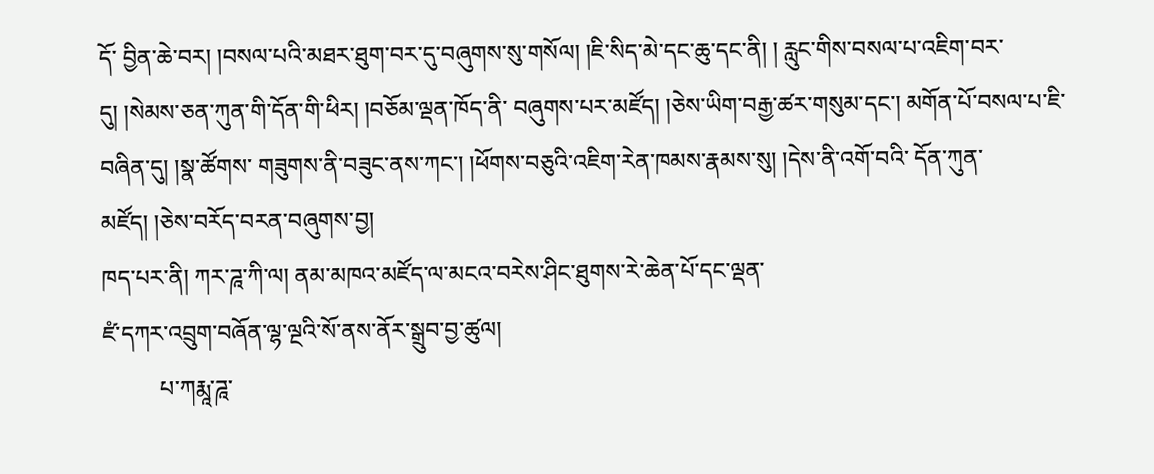དོ་ བྱིན་ཆེ་བར། །བསལ་པའི་མཐར་ཐུག་བར་དུ་བཞུགས་སུ་གསོལ། །ཇི་སིད་མེ་དང་ཆུ་དང་ནི། ། རླུང་གིས་བསལ་པ་འཇིག་བར་དུ། །སེམས་ཅན་ཀུན་གི་དོན་གི་ཕིར། །བཅོམ་ལྡན་ཁོད་ནི་ བཞུགས་པར་མཛོད། །ཅེས་ཡིག་བརྒྱ་ཚར་གསུམ་དང་། མགོན་པོ་བསལ་པ་ཇི་བཞིན་དུ། །སྣ་ཚོགས་ གཟུགས་ནི་བཟུང་ནས་ཀང་། །ཕོགས་བཅུའི་འཇིག་རེན་ཁམས་རྣམས་སུ། །དེས་ནི་འགོ་བའི་ དོན་ཀུན་མཛོད། །ཅེས་བརོད་བརན་བཞུགས་བྱ།
ཁད་པར་ནི། ཀར་ཌཱ་ཀི་ལ། ནམ་མཁའ་མཛོད་ལ་མངའ་བརེས་ཤིང་ཐུགས་རེ་ཆེན་པོ་དང་ལྡན་
ཛཾ་དཀར་འབྲུག་བཞོན་ལྷ་ལྔའི་སོ་ནས་ནོར་སྒྲུབ་བྱ་ཚུལ།
          པ་ཀརྨཱ་ཌཱ་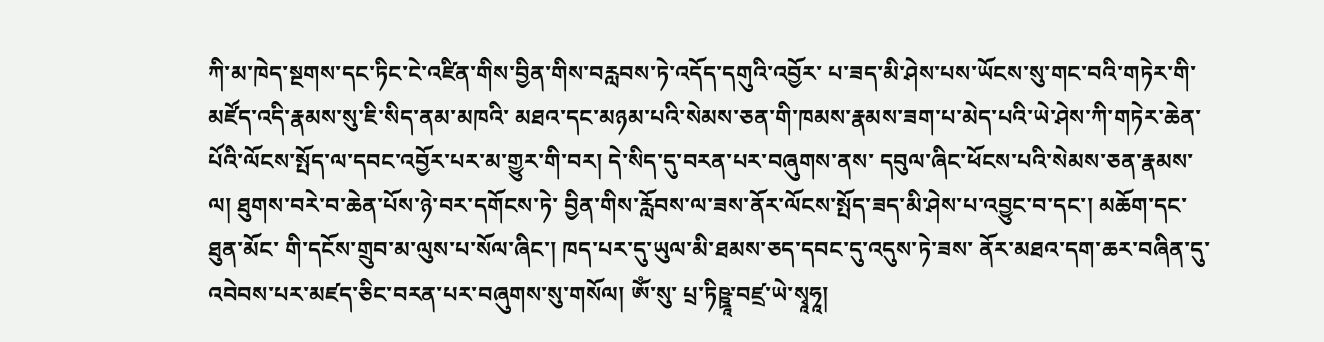ཀི་མ་ཁེད་སྔགས་དང་ཏིང་ངེ་འཛིན་གིས་བྱིན་གིས་བརླབས་ཏེ་འདོད་དགུའི་འབྱོར་ པ་ཟད་མི་ཤེས་པས་ཡོངས་སུ་གང་བའི་གཏེར་གི་མཛོད་འདི་རྣམས་སུ་ཇི་སིད་ནམ་མཁའི་ མཐའ་དང་མཉམ་པའི་སེམས་ཅན་གི་ཁམས་རྣམས་ཟག་པ་མེད་པའི་ཡེ་ཤེས་ཀི་གཏེར་ཆེན་ པོའི་ལོངས་སྤོད་ལ་དབང་འབྱོར་པར་མ་གྱུར་གི་བར། དེ་སིད་དུ་བརན་པར་བཞུགས་ནས་ དབུལ་ཞིང་ཕོངས་པའི་སེམས་ཅན་རྣམས་ལ། ཐུགས་བརེ་བ་ཆེན་པོས་ཉེ་བར་དགོངས་ཏེ་ བྱིན་གིས་རློབས་ལ་ཟས་ནོར་ལོངས་སྤོད་ཟད་མི་ཤེས་པ་འབྱུང་བ་དང་། མཆོག་དང་ཐུན་མོང་ གི་དངོས་གྲུབ་མ་ལུས་པ་སོལ་ཞིང་། ཁད་པར་དུ་ཡུལ་མི་ཐམས་ཅད་དབང་དུ་འདུས་ཏེ་ཟས་ ནོར་མཐའ་དག་ཆར་བཞིན་དུ་འབེབས་པར་མཛད་ཅིང་བརན་པར་བཞུགས་སུ་གསོལ། ཨོཾ་སུ་ པྲ་ཏིཥྛཱ་བཛྲ་ཡེ་སྭཱཧཱ།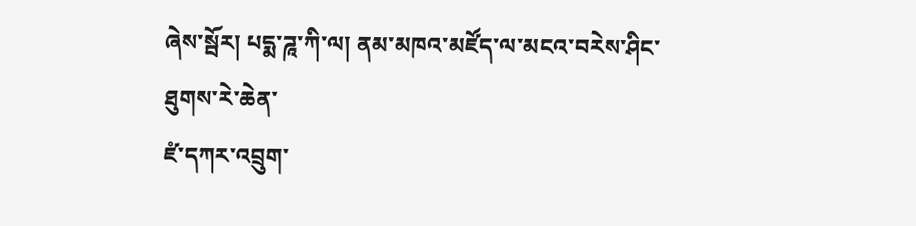ཞེས་སྦོར། པདྨ་ཌཱ་ཀི་ལ། ནམ་མཁའ་མཛོད་ལ་མངའ་བརེས་ཤིང་ཐུགས་རེ་ཆེན་
ཛཾ་དཀར་འབྲུག་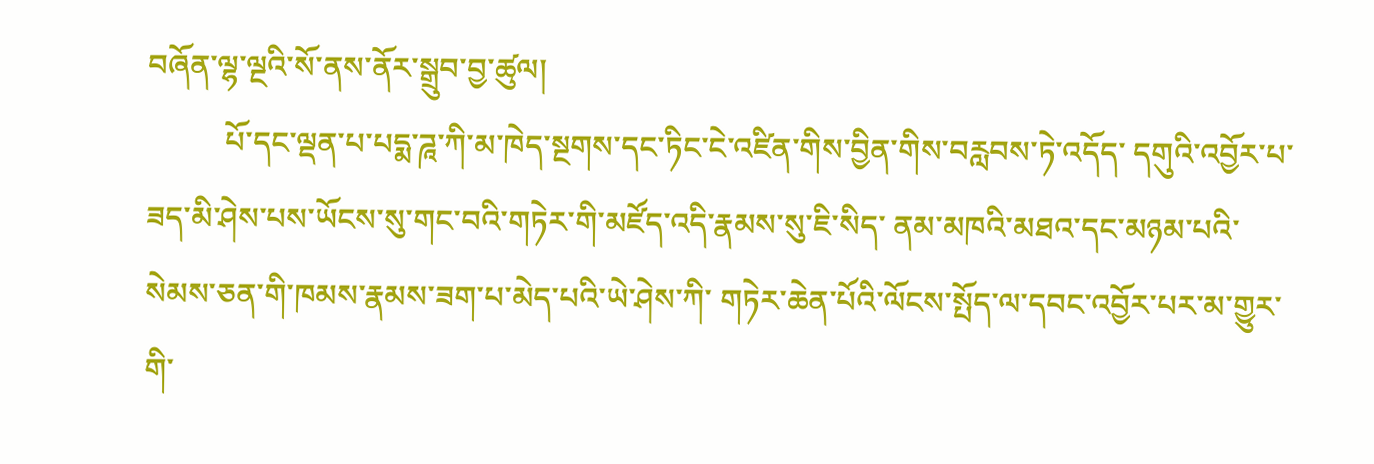བཞོན་ལྷ་ལྔའི་སོ་ནས་ནོར་སྒྲུབ་བྱ་ཚུལ།
          པོ་དང་ལྡན་པ་པདྨ་ཌཱ་ཀི་མ་ཁེད་སྔགས་དང་ཏིང་ངེ་འཛིན་གིས་བྱིན་གིས་བརླབས་ཏེ་འདོད་ དགུའི་འབྱོར་པ་ཟད་མི་ཤེས་པས་ཡོངས་སུ་གང་བའི་གཏེར་གི་མཛོད་འདི་རྣམས་སུ་ཇི་སིད་ ནམ་མཁའི་མཐའ་དང་མཉམ་པའི་སེམས་ཅན་གི་ཁམས་རྣམས་ཟག་པ་མེད་པའི་ཡེ་ཤེས་ཀི་ གཏེར་ཆེན་པོའི་ལོངས་སྤོད་ལ་དབང་འབྱོར་པར་མ་གྱུར་གི་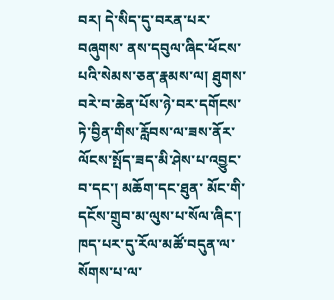བར། དེ་སིད་དུ་བརན་པར་བཞུགས་ ནས་དབུལ་ཞིང་ཕོངས་པའི་སེམས་ཅན་རྣམས་ལ། ཐུགས་བརེ་བ་ཆེན་པོས་ཉེ་བར་དགོངས་ ཏེ་བྱིན་གིས་རློབས་ལ་ཟས་ནོར་ལོངས་སྤོད་ཟད་མི་ཤེས་པ་འབྱུང་བ་དང་། མཆོག་དང་ཐུན་ མོང་གི་དངོས་གྲུབ་མ་ལུས་པ་སོལ་ཞིང་། ཁད་པར་དུ་རོལ་མཚོ་བདུན་ལ་སོགས་པ་ལ་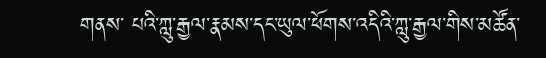གནས་ པའི་ཀླུ་རྒྱལ་རྣམས་དང་ཡུལ་ཕོགས་འདིའི་ཀླུ་རྒྱལ་གིས་མཚོན་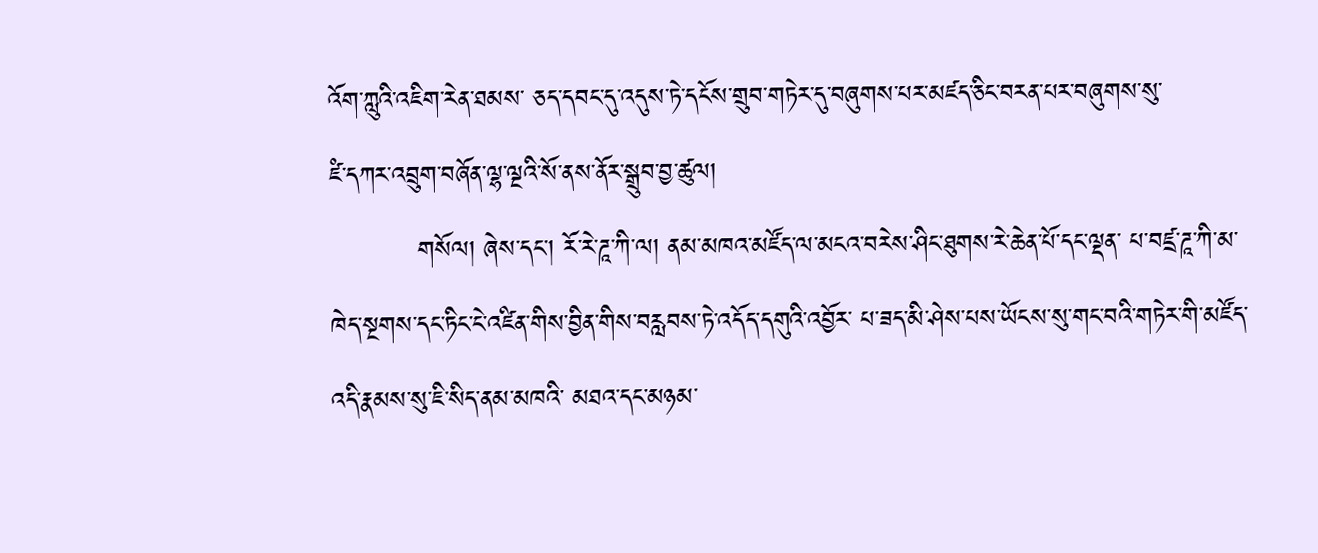འོག་ཀླུའི་འཇིག་རེན་ཐམས་ ཅད་དབང་དུ་འདུས་ཏེ་དངོས་གྲུབ་གཏེར་དུ་བཞུགས་པར་མཛད་ཅིང་བརན་པར་བཞུགས་སུ་
ཛཾ་དཀར་འབྲུག་བཞོན་ལྷ་ལྔའི་སོ་ནས་ནོར་སྒྲུབ་བྱ་ཚུལ།
          གསོལ། ཞེས་དང་། རོ་རེ་ཌཱ་ཀི་ལ། ནམ་མཁའ་མཛོད་ལ་མངའ་བརེས་ཤིང་ཐུགས་རེ་ཆེན་པོ་དང་ལྡན་ པ་བཛྲ་ཌཱ་ཀི་མ་ཁེད་སྔགས་དང་ཏིང་ངེ་འཛིན་གིས་བྱིན་གིས་བརླབས་ཏེ་འདོད་དགུའི་འབྱོར་ པ་ཟད་མི་ཤེས་པས་ཡོངས་སུ་གང་བའི་གཏེར་གི་མཛོད་འདི་རྣམས་སུ་ཇི་སིད་ནམ་མཁའི་ མཐའ་དང་མཉམ་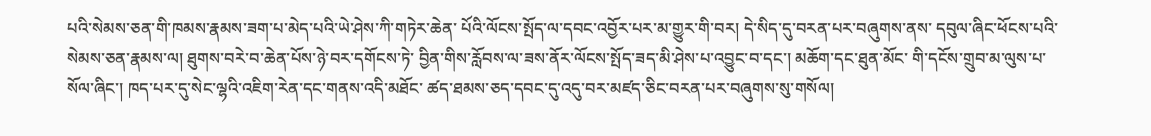པའི་སེམས་ཅན་གི་ཁམས་རྣམས་ཟག་པ་མེད་པའི་ཡེ་ཤེས་ཀི་གཏེར་ཆེན་ པོའི་ལོངས་སྤོད་ལ་དབང་འབྱོར་པར་མ་གྱུར་གི་བར། དེ་སིད་དུ་བརན་པར་བཞུགས་ནས་ དབུལ་ཞིང་ཕོངས་པའི་སེམས་ཅན་རྣམས་ལ། ཐུགས་བརེ་བ་ཆེན་པོས་ཉེ་བར་དགོངས་ཏེ་ བྱིན་གིས་རློབས་ལ་ཟས་ནོར་ལོངས་སྤོད་ཟད་མི་ཤེས་པ་འབྱུང་བ་དང་། མཆོག་དང་ཐུན་མོང་ གི་དངོས་གྲུབ་མ་ལུས་པ་སོལ་ཞིང་། ཁད་པར་དུ་སེང་ལྷའི་འཇིག་རེན་དང་གནས་འདི་མཐོང་ ཚད་ཐམས་ཅད་དབང་དུ་འདུ་བར་མཛད་ཅིང་བརན་པར་བཞུགས་སུ་གསོལ།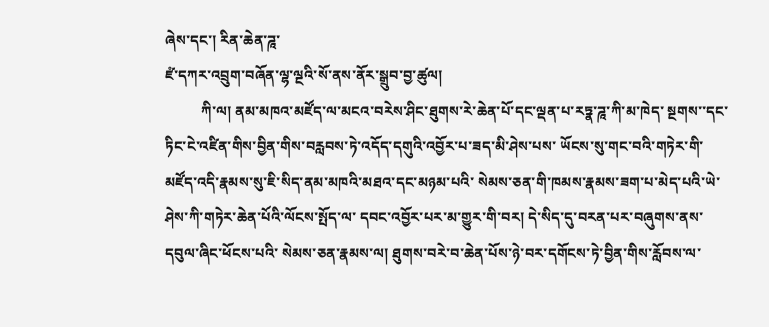ཞེས་དང་། རིན་ཆེན་ཌཱ་
ཛཾ་དཀར་འབྲུག་བཞོན་ལྷ་ལྔའི་སོ་ནས་ནོར་སྒྲུབ་བྱ་ཚུལ།
          ཀི་ལ། ནམ་མཁའ་མཛོད་ལ་མངའ་བརེས་ཤིང་ཐུགས་རེ་ཆེན་པོ་དང་ལྡན་པ་རཏྣ་ཌཱ་ཀི་མ་ཁེད་ སྔགས་་དང་ཏིང་ངེ་འཛིན་གིས་བྱིན་གིས་བརླབས་ཏེ་འདོད་དགུའི་འབྱོར་པ་ཟད་མི་ཤེས་པས་ ཡོངས་སུ་གང་བའི་གཏེར་གི་མཛོད་འདི་རྣམས་སུ་ཇི་སིད་ནམ་མཁའི་མཐའ་དང་མཉམ་པའི་ སེམས་ཅན་གི་ཁམས་རྣམས་ཟག་པ་མེད་པའི་ཡེ་ཤེས་ཀི་གཏེར་ཆེན་པོའི་ལོངས་སྤོད་ལ་ དབང་འབྱོར་པར་མ་གྱུར་གི་བར། དེ་སིད་དུ་བརན་པར་བཞུགས་ནས་དབུལ་ཞིང་ཕོངས་པའི་ སེམས་ཅན་རྣམས་ལ། ཐུགས་བརེ་བ་ཆེན་པོས་ཉེ་བར་དགོངས་ཏེ་བྱིན་གིས་རློབས་ལ་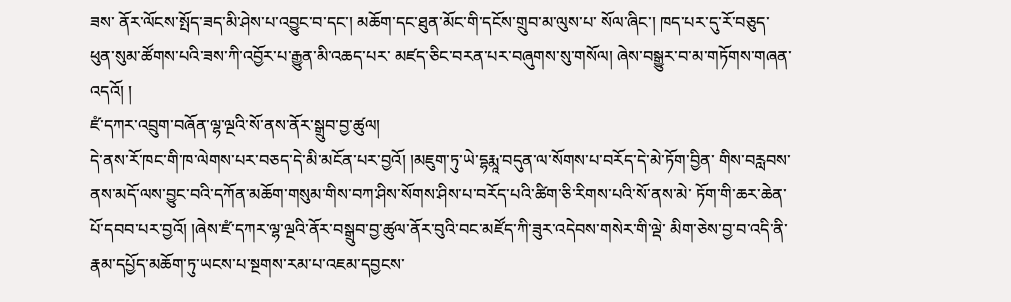ཟས་ ནོར་ལོངས་སྤོད་ཟད་མི་ཤེས་པ་འབྱུང་བ་དང་། མཆོག་དང་ཐུན་མོང་གི་དངོས་གྲུབ་མ་ལུས་པ་ སོལ་ཞིང་། ཁད་པར་དུ་རོ་བཅུད་ཕུན་སུམ་ཚོགས་པའི་ཟས་ཀི་འབྱོར་པ་རྒྱུན་མི་འཆད་པར་ མཛད་ཅིང་བརན་པར་བཞུགས་སུ་གསོལ། ཞེས་བསྒྱུར་བ་མ་གཏོགས་གཞན་འདའོ། །
ཛཾ་དཀར་འབྲུག་བཞོན་ལྷ་ལྔའི་སོ་ནས་ནོར་སྒྲུབ་བྱ་ཚུལ།
དེ་ནས་རོ་ཁང་གི་ཁ་ལེགས་པར་བཅད་དེ་མི་མངོན་པར་བྱའོ། །མཇུག་ཏུ་ཡེ་དྷརྨཱ་བདུན་ལ་སོགས་པ་བརོད་དེ་མེ་ཏོག་བྱིན་ གིས་བརླབས་ནས་མདོ་ལས་བྱུང་བའི་དཀོན་མཆོག་གསུམ་གིས་བཀ་ཤིས་སོགས་ཤིས་པ་བརོད་པའི་ཚིག་ཅི་རིགས་པའི་སོ་ནས་མེ་ ཏོག་གི་ཆར་ཆེན་པོ་དབབ་པར་བྱའོ། །ཞེས་ཛཾ་དཀར་ལྷ་ལྔའི་ནོར་བསྒྲུབ་བྱ་ཚུལ་ནོར་བུའི་བང་མཛོད་ཀི་ཟུར་འདེབས་གསེར་གི་ལྡེ་ མིག་ཅེས་བྱ་བ་འདི་ནི་རྣམ་དཔྱོད་མཆོག་ཏུ་ཡངས་པ་སྔགས་རམ་པ་འཇམ་དབྱངས་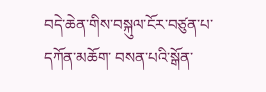བདེ་ཆེན་གིས་བསྐུལ་ངོར་བཙུན་པ་དཀོན་མཆོག་ བསན་པའི་སྒོན་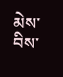མེས་བིས་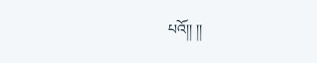པའོ།། །།